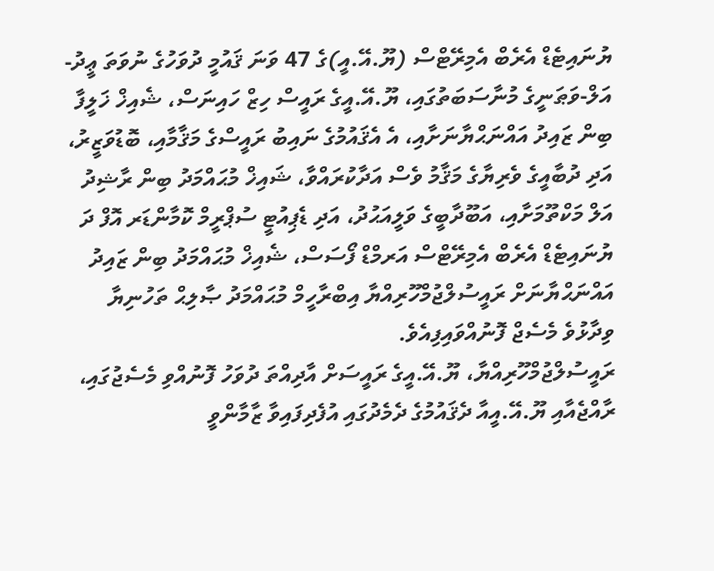ޔުނައިޓެޑް އެރެބް އެމިރޭޓްސް (ޔޫ.އޭ.އީ)ގެ 47 ވަނަ ޤައުމީ ދުވަހުގެ ނުވަތަ ޢީދު-އަލް-ވަޠަނީގެ މުނާސަބަތުގައި، ޔޫ.އޭ.އީގެ ރައީސް ހިޒް ހައިނަސް، ޝެއިޚް ޚަލީފާ ބިން ޒައިދު އައްނަޙްޔާނަށާއި، އެ އެޤައުމުގެ ނައިބު ރައީސްގެ މަޤާމާއި، ބޮޑުވަޒީރު، އަދި ދުބާއީގެ ވެރިޔާގެ މަޤާމު ވެސް އަދާކުރައްވާ، ޝައިޚް މުޙައްމަދު ބިން ރާޝިދު އަލް މަކްތޫމަށާއި، އަބޫދާބީގެ ވަލީއަޙުދު، އަދި ޑެޕިއުޓީ ސުޕްރީމް ކޮމާންޑަރ އޮފް ދަ ޔުނައިޓެޑް އެރެބް އެމިރޭޓްސް އަރމްޑް ފޯސަސް، ޝެއިޚް މުޙައްމަދު ބިން ޒައިދު އައްނަޙްޔާނަށް ރައީސުލްޖުމްހޫރިއްޔާ އިބްރާހީމް މުޙައްމަދު ޞާލިޙް ތަހުނިޔާ ވިދާޅުވެ މެސެޖް ފޮނުއްވައިފިއެވެ.
ރައީސުލްޖުމްހޫރިއްޔާ، ޔޫ.އޭ.އީގެ ރައީސަށް އާދިއްތަ ދުވަހު ފޮނުއްވި މެސެޖުގައި، ރާއްޖެއާއި ޔޫ.އޭ.އީއާ ދެޤައުމުގެ ދެމެދުގައި އުފެދިފައިވާ ޒާމާންވީ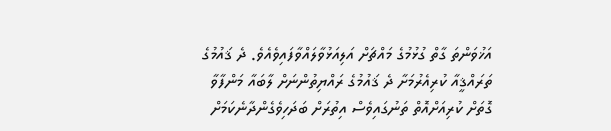އަޚުވަންތަ ގާތް ގުޅުމުގެ މައްޗަށް އަލިއަޅުވާލައްވާފައިވެއެވެ. ދެ ޤައުމުގެ ތަރައްޤީއާ ކުރިއެރުމަށާ ދެ ޤައުމުގެ ރައްޔިތުންނަށް ލާބައާ މަންފާވާ ގޮތަށް ކުރިއަށްއޮތް ތަނުގައިވެސް އިތުރަށް ބަދަހިވެގެންދާނެކަމަށް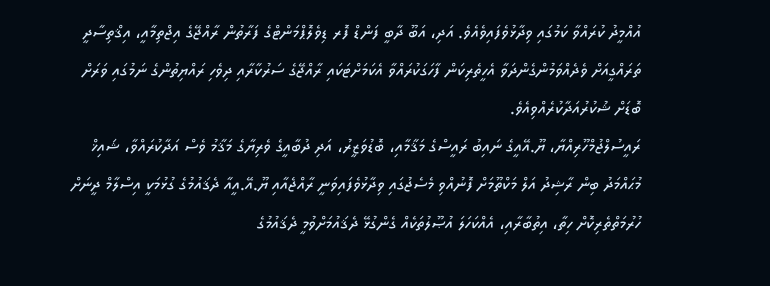އުއްމީދު ކުރައްވާ ކަމުގައި ވިދާޅުވެފައިވެއެވެ. އަދި، އަބޫ ދާބީ ފަންޑް ފޮރ ޑިވެލޮޕްމަންޓްގެ ފަރާތުން ރާއްޖޭގެ އިޖްތިމާއީ، އިޤްތިސާދީ ތަރައްގީއަށް ވެދެއްވަމުންގެންދަވާ އެހީތެރިކަން ފާހަގަކުރައްވާ އެކަމަށްޓަކައި ރާއްޖޭގެ ސަރުކާރާއި ދިވެހި ރައްޔިތުންގެ ނަމުގައި ވަރަށް ބޮޑަށް ޝުކުރުއަދާކުރެއްވިއެވެ.
ރައީސުލްޖުމްހޫރިއްޔާ، ޔޫ.އޭއީގެ ނައިބު ރައީސްގެ މަޤާމާއި، ބޮޑުވަޒީރު، އަދި ދުބާއީގެ ވެރިޔާގެ މަޤާމު ވެސް އަދާކުރައްވާ، ޝައިޚް މުޙައްމަދު ބިން ރާޝިދު އަލް މަކްތޫމަށް ފޮނުއްވި މެސެޖުގައި ވިދާޅުވެފައިވަނީ ރާއްޖެއާއި ޔޫ.އޭ.އީއާ ދެޤައުމުގެ ގުޅުމަކީ އިސްލާމް ދީނަށް ހުރުމަތްތެރިކޮށް ހިތާ، އިތުބާރާއި، އެއްކަހަލަ އުޞޫލުތަކެއް ގެންގުޅޭ ދެޤައުމަށްވުމީ ދެޤައުމުގެ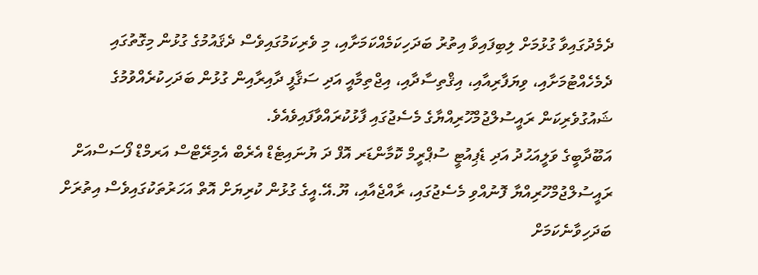ދެމެދުގައިވާ ގުޅުމަށް ލިބިފައިވާ އިތުރު ބަދަހިކަމެއްކަމަށާއި، މި ވެރިކަމުގައިވެސް ދެޤައުމުގެ ގުޅުން މިގޮތުގައި ދެމެހެއްޓުމަށާއި، ވިޔަފާރިއާއި، އިޤްތިސާދާއި، އިޖްތިމާއީ އަދި ސަޤާފީ ދާއިރާއިން ގުޅުން ބަދަހިކުރެއްވުމުގެ ޝައުގުވެރިކަން ރައީސުލްޖުމްހޫރިއްޔާގެ މެސެޖުގައި ފާޅުކުރައްވާފައިވެއެވެ.
އަބޫދާބީގެ ވަލީއަޙުދު އަދި ޑެޕިއުޓީ ސުޕްރީމް ކޮމާންޑަރ އޮފް ދަ ޔުނައިޓެޑް އެރެބް އެމިރޭޓްސް އަރމްޑް ފޯސަސްއަށް ރައީސުލްޖުމްހޫރިއްޔާ ފޮނުއްވި މެސެޖުގައި، ރާއްޖެއާއި، ޔޫ.އޭ.އީގެ ގުޅުން ކުރިޔަށް އޮތް އަހަރުތަކުގައިވެސް އިތުރަށް ބަދަހިވާނެކަމަށް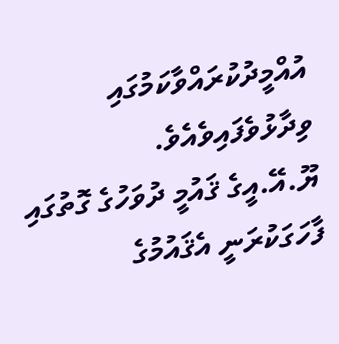އުއްމީދުކުރައްވާކަމުގައި ވިދާޅުވެފައިވެއެވެ.
ޔޫ.އޭ.އީގެ ޤައުމީ ދުވަހުގެ ގޮތުގައި ފާހަގަކުރަނީ އެޤައުމުގެ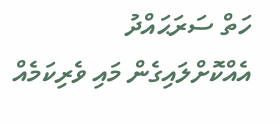ހަތް ސަރަޙައްދު އެއްކޮށްލައިގެން މައި ވެރިކަމެއް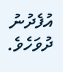އުފެދުނު ދުވަހެވެ.